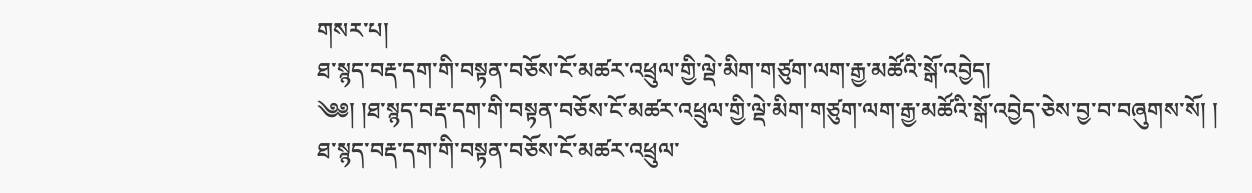གསར་པ།
ཐ་སྙད་བརྡ་དག་གི་བསྟན་བཅོས་ངོ་མཚར་འཕྲུལ་གྱི་ལྡེ་མིག་གཙུག་ལག་རྒྱ་མཚོའི་སྒོ་འབྱེད།
༄༅། །ཐ་སྙད་བརྡ་དག་གི་བསྟན་བཅོས་ངོ་མཚར་འཕྲུལ་གྱི་ལྡེ་མིག་གཙུག་ལག་རྒྱ་མཚོའི་སྒོ་འབྱེད་ཅེས་བྱ་བ་བཞུགས་སོ། །
ཐ་སྙད་བརྡ་དག་གི་བསྟན་བཅོས་ངོ་མཚར་འཕྲུལ་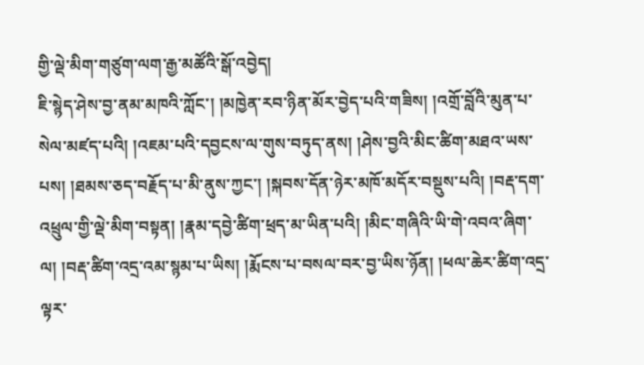གྱི་ལྡེ་མིག་གཙུག་ལག་རྒྱ་མཚོའི་སྒོ་འབྱེད།
ཇི་སྙེད་ཤེས་བྱ་ནམ་མཁའི་ཀློང་། །མཁྱེན་རབ་ཉིན་མོར་བྱེད་པའི་གཟིས། །འགྲོ་བློའི་མུན་པ་སེལ་མཛད་པའི། །འཇམ་པའི་དབྱངས་ལ་གུས་བཏུད་ནས། །ཤེས་བྱའི་མིང་ཚིག་མཐའ་ཡས་པས། །ཐམས་ཅད་བརྗོད་པ་མི་ནུས་ཀྱང་། །སྐབས་དོན་ཉེར་མཁོ་མདོར་བསྡུས་པའི། །བརྡ་དག་འཕྲུལ་གྱི་ལྡེ་མིག་བསྟན། །རྣམ་དབྱེ་ཚིག་ཕྲད་མ་ཡིན་པའི། །མིང་གཞིའི་ཡི་གེ་འབའ་ཞིག་ལ། །བརྡ་ཚིག་འདྲ་འམ་སྙམ་པ་ཡིས། །རྨོངས་པ་བསལ་བར་བྱ་ཡིས་ཉོན། །ཕལ་ཆེར་ཚིག་འདྲ་ལྟར་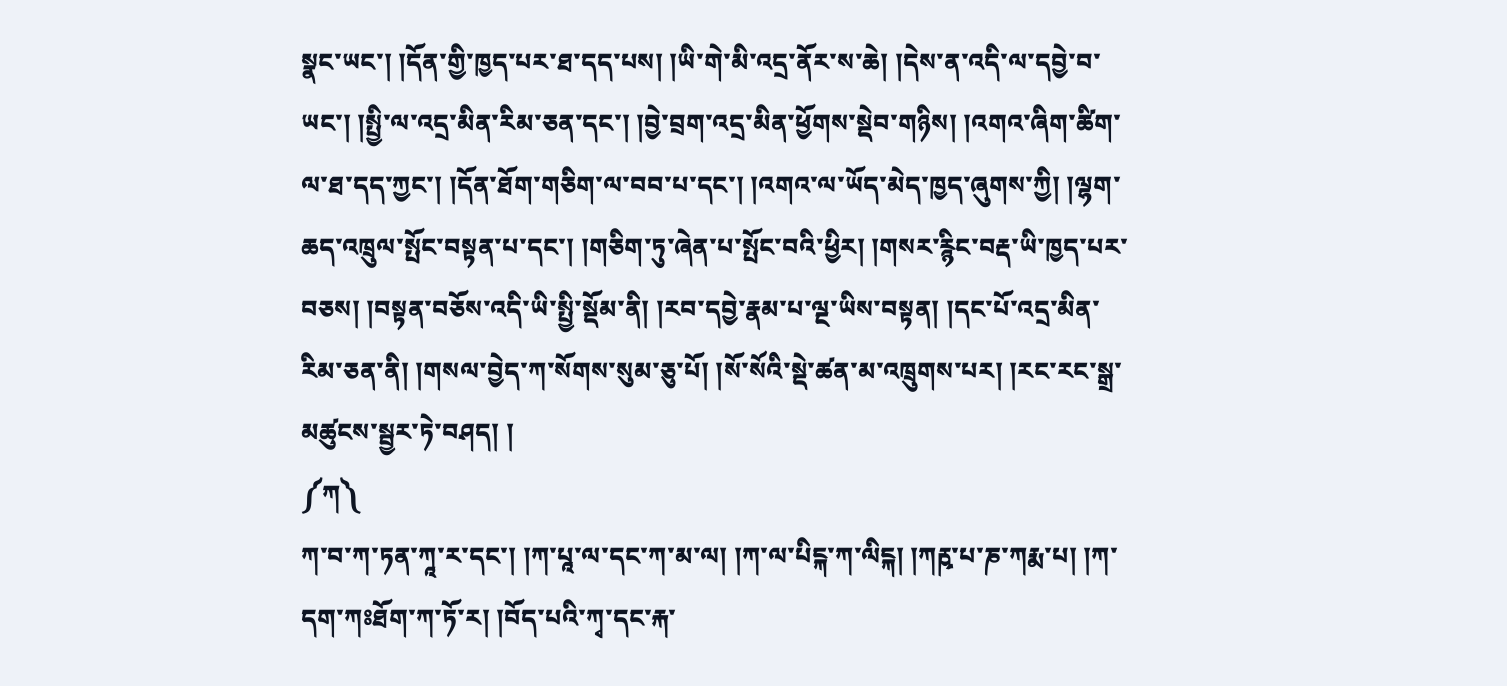སྣང་ཡང་། །དོན་གྱི་ཁྱད་པར་ཐ་དད་པས། །ཡི་གེ་མི་འདྲ་ནོར་ས་ཆེ། །དེས་ན་འདི་ལ་དབྱེ་བ་ཡང་། །སྤྱི་ལ་འདྲ་མིན་རིམ་ཅན་དང་། །བྱེ་བྲག་འདྲ་མིན་ཕྱོགས་སྡེབ་གཉིས། །འགའ་ཞིག་ཚིག་ལ་ཐ་དད་ཀྱང་། །དོན་ཐོག་གཅིག་ལ་བབ་པ་དང་། །འགའ་ལ་ཡོད་མེད་ཁྱད་ཞུགས་ཀྱི། །ལྷག་ཆད་འཁྲུལ་སྤོང་བསྟན་པ་དང་། །གཅིག་ཏུ་ཞེན་པ་སྤོང་བའི་ཕྱིར། །གསར་རྙིང་བརྡ་ཡི་ཁྱད་པར་བཅས། །བསྟན་བཅོས་འདི་ཡི་སྤྱི་སྡོམ་ནི། །རབ་དབྱེ་རྣམ་པ་ལྔ་ཡིས་བསྟན། །དང་པོ་འདྲ་མིན་རིམ་ཅན་ནི། །གསལ་བྱེད་ཀ་སོགས་སུམ་ཅུ་པོ། །སོ་སོའི་སྡེ་ཚན་མ་འཁྲུགས་པར། །རང་རང་སྒྲ་མཚུངས་སྦྱར་ཏེ་བཤད། །
༼ཀ༽
ཀ་བ་ཀ་ཏན་ཀཱ་ར་དང་། །ཀ་པཱ་ལ་དང་ཀ་མ་ལ། །ཀ་ལ་པིངྐ་ཀ་ལིངྐ། །ཀརྵ་པ་ཎ་ཀརྨ་པ། །ཀ་དག་ཀཿཐོག་ཀ་ཏོ་ར། །བོད་པའི་ཀྭ་དང་རྐ་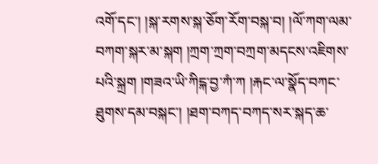འགོ་དང་། །སྐ་རགས་སྐ་ཅོག་རོག་བསྐ་བ། །ལོ་ཀག་ལམ་བཀག་སྐར་མ་སྐག །ཀྲག་ཀྲག་བཀྲག་མདངས་འཇིགས་པའི་སྐྲག །གཟའ་ཡི་ཀིངྐ་བྱ་ཀཾ་ཀ །རྐང་ལ་སྣོད་བཀང་ཐུགས་དམ་བསྐང་། །ཐག་བཀད་བཀད་སར་སྐད་ཆ་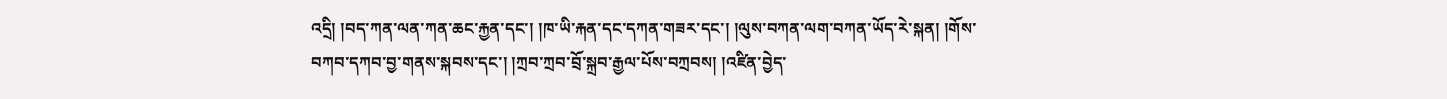འདྲི། །བད་ཀན་ལན་ཀན་ཆང་རྐྱན་དང་། །ཁ་ཡི་རྐན་དང་དཀན་གཟར་དང་། །ལུས་བཀན་ལག་བཀན་ཡོད་རེ་སྐན། །གོས་བཀབ་དཀབ་བྱ་གནས་སྐབས་དང་། །ཀྲབ་ཀྲབ་བྲོ་སྐྲབ་རྒྱལ་པོས་བཀྲབས། །འཛིན་བྱེད་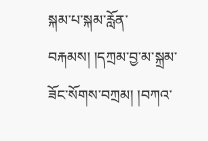སྐམ་པ་སྐམ་རློན་བརྐམས། །དཀྲམ་བྱ་མ་སྐྲམ་ཟོང་སོགས་བཀྲམ། །བཀའ་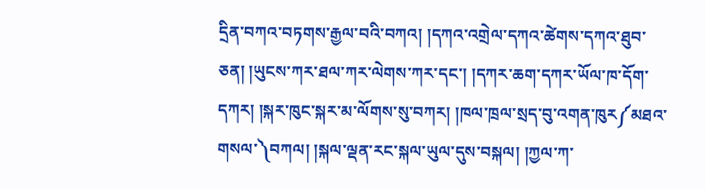དྲིན་བཀའ་བཏགས་རྒྱལ་བའི་བཀའ། །དཀའ་འགྲེལ་དཀའ་ཚེགས་དཀའ་ཐུབ་ཅན། །ཡུངས་ཀར་ཐལ་ཀར་ལེགས་ཀར་དང་། །དཀར་ཆག་དཀར་ཡོལ་ཁ་དོག་དཀར། །སྐར་ཁུང་སྐར་མ་ལོགས་སུ་བཀར། །ཁལ་ཁྲལ་སྲད་བུ་འགན་ཁུར༼མཐའ་གསལ་༽བཀལ། །སྐལ་ལྡན་རང་སྐལ་ཡུལ་དུས་བསྐལ། །ཀྱལ་ཀ་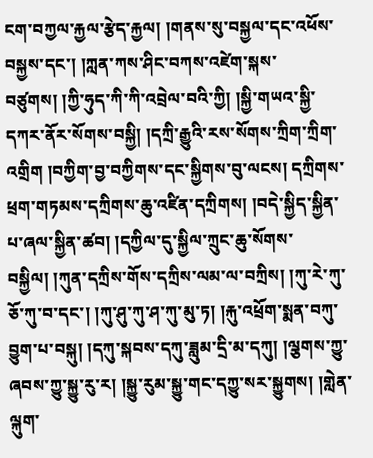ངག་བཀྱལ་རྐྱལ་རྩེད་རྐྱལ། །གནས་སུ་བསྐྱལ་དང་འཕོས་བསྐྱས་དང་། །ཀླན་ཀས་ཤིང་བཀས་འཛེག་སྐས་བཙུགས། །ཀྱི་ཧུད་ཀི་ཀི་འབྲེལ་བའི་ཀྱི། །སྐྱི་གཡའ་སྐྱི་དཀར་ནོར་སོགས་བསྐྱི། །དཀྲི་རྒྱུའི་རས་སོགས་ཀྲིག་ཀྲིག་འགྲིག །བཀྱིག་བྱ་བཀྱིགས་དང་སྐྱིགས་བུ་ལངས། དཀྲིགས་ཕྲག་གཏམས་དཀྲིགས་ཆུ་འཛིན་དཀྲིགས། །བདེ་སྐྱིད་སྐྱིན་པ་ཞལ་སྐྱིན་ཚབ། །དཀྱིལ་དུ་སྐྱིལ་ཀྲུང་ཆུ་སོགས་བསྐྱིལ། །ཀུན་དཀྲིས་གོས་དཀྲིས་ལམ་ལ་བཀྲིས། །ཀུ་རེ་ཀུ་ཅོ་ཀུ་བ་དང་། །ཀུ་ཤུ་ཀུ་ཤ་ཀུ་མུ་ཏ། །རྐུ་འཕྲོག་སྨན་བཀུ་བྱུག་པ་བསྐུ། །དཀུ་སྐབས་དཀུ་ཟླུམ་དྲི་མ་དཀུ། །ལྕགས་ཀྱུ་ཞབས་ཀྱུ་སྐྱུ་རུ་ར། །སྐྱུ་རུམ་སྐྱུ་གང་དཀྱུ་སར་སྐྱུགས། །གླེན་ལྐུག་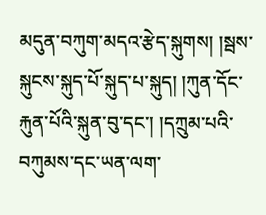མདུན་བཀུག་མདའ་རྩེད་སྐུགས། །སྦས་སྐུངས་སྐུད་པོ་སྐུད་པ་སྐུད། །ཀུན་དོང་རྐུན་པོའི་སྐུན་བུ་དང་། །དཀྲུམ་པའི་བཀུམས་དང་ཡན་ལག་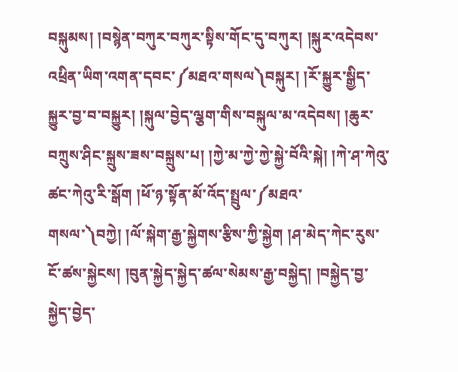བསྐུམས། །བསྙེན་བཀུར་བཀུར་སྟིས་གོང་དུ་བཀུར། །སྐུར་འདེབས་འཕྲིན་ཡིག་འགན་དབང་༼མཐའ་གསལ༽བསྐུར། །རོ་སྐྱུར་སྒྱིད་སྐྱུར་བྱ་བ་བསྐྱུར། །སྐུལ་བྱེད་ལྕག་གིས་བསྐུལ་མ་འདེབས། །ཆུར་བཀྲུས་ཤིང་སྐྲུས་ཟས་བསྐྲུས་པ། །ཀྱེ་མ་ཀྱེ་ཀྱེ་སྐྱེ་བོའི་སྐེ། །ཀེ་ཤ་ཀེའུ་ཚང་ཀེའུ་རི་སྒོག །ཕོ་ཉ་སྟོན་མོ་འོད་སྤྲུལ་༼མཐའ་གསལ་༽བཀྱེ། །ལོ་སྐེག་རྒྱ་སྐྱེགས་རྩིས་ཀྱི་སྐྱེག །ཤ་མེད་ཀེང་རུས་ངོ་ཚས་སྐྱེངས། །བུན་སྐྱེད་སྐྱེད་ཚལ་སེམས་རྒྱ་བསྐྱེད། །བསྐྱེད་བྱ་སྐྱེད་བྱེད་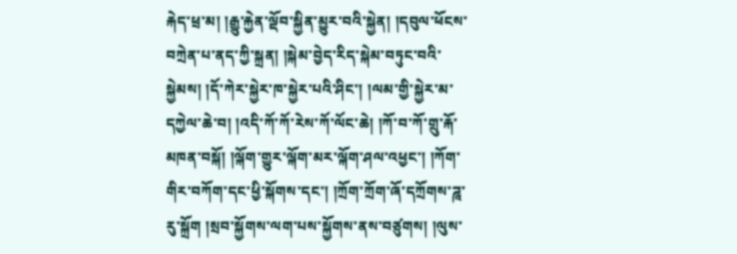རྐེད་ཕྲ་མ། །རྒྱུ་རྐྱེན་ལྡོབ་སྐྱིན་མྱུར་བའི་སྐྱེན། །དབུལ་ཕོངས་བཀྲེན་པ་ནད་ཀྱི་སྐྲན། །སྐེམ་བྱེད་རིད་སྐེམ་བཏུང་བའི་སྐྱེམས། །དོ་ཀེར་སྐྱེར་ཁ་སྐྱེར་པའི་ཤིང་། །ལམ་གྱི་སྐྱེར་མ་དཀྱེལ་ཆེ་བ། །འདི་ཀོ་ཀོ་རེས་ཀོ་ལོང་ཆེ། །ཀོ་བ་ཀོ་གྲུ་རྐོ་མཁན་བསྐོ། །ལྐོག་གྱུར་ལྐོག་མར་ལྐོག་ཤལ་འཕྱང་། །ཀོག་གིར་བཀོག་དང་ཕྱི་སྐོགས་དང་། །ཀྲོག་ཀྲོག་ཞོ་དཀྲོགས་ཌཱ་རུ་སྐྲོག །སྲབ་སྐྱོགས་ལག་པས་སྐྱོགས་ནས་བཙུགས། །ལུས་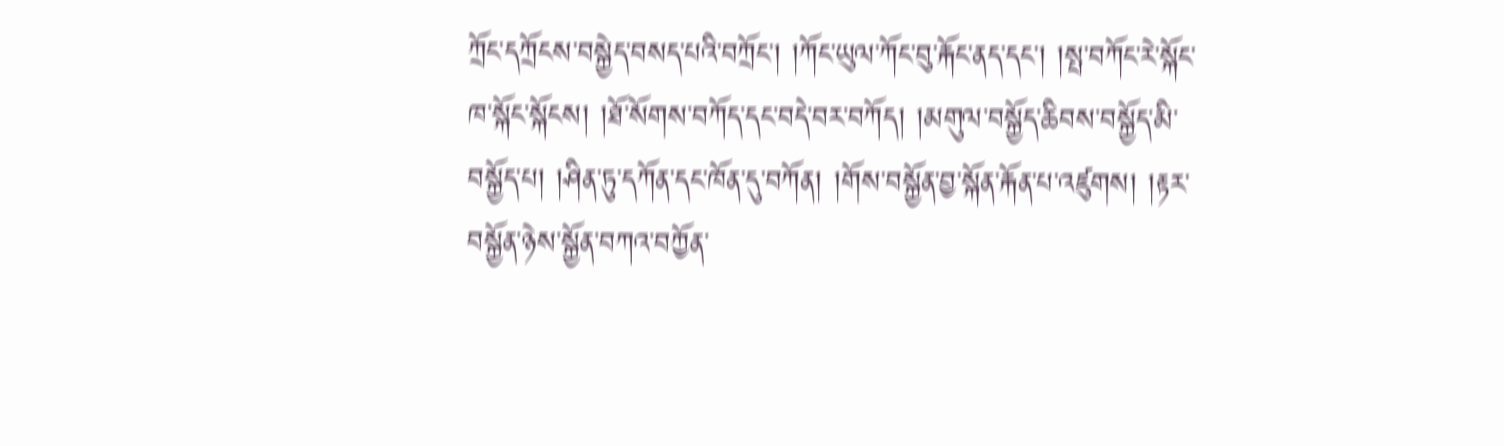ཀྲོང་དཀྲོངས་བསྐྱེད་བསད་པའི་བཀྲོང་། །ཀོང་ཡུལ་ཀོང་བུ་རྐོང་ནད་དང་། །སྤ་བཀོང་རེ་སྐོང་ཁ་སྐོང་སྐོངས། །ཐོ་སོགས་བཀོད་དང་བདེ་བར་བཀོད། །མགུལ་བསྐྱོད་ཆིབས་བསྐྱོད་མི་བསྐྱོད་པ། །ཤིན་ཏུ་དཀོན་དང་ཁོན་དུ་བཀོན། །གོས་བསྐྱོན་བྱ་སྐོན་རྐོན་པ་འཛུགས། །རྟར་བསྐྱོན་ཉེས་སྐྱོན་བཀའ་བཀྱོན་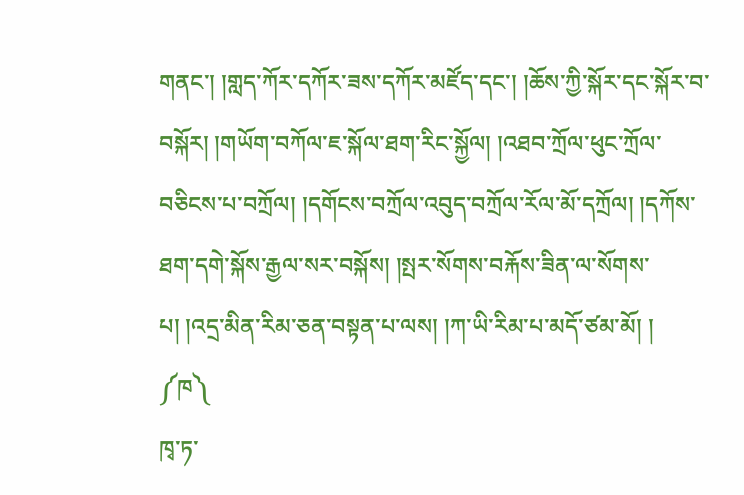གནང་། །གླད་ཀོར་དཀོར་ཟས་དཀོར་མཛོད་དང་། །ཆོས་ཀྱི་སྐོར་དང་སྐོར་བ་བསྐོར། །གཡོག་བཀོལ་ཇ་སྐོལ་ཐག་རིང་སྐྱོལ། །འཐབ་ཀྲོལ་ཕུང་ཀྲོལ་བཅིངས་པ་བཀྲོལ། །དགོངས་བཀྲོལ་འབུད་བཀྲོལ་རོལ་མོ་དཀྲོལ། །དཀོས་ཐག་དགེ་སྐོས་རྒྱལ་སར་བསྐོས། །སྤར་སོགས་བརྐོས་ཟིན་ལ་སོགས་པ། །འདྲ་མིན་རིམ་ཅན་བསྟན་པ་ལས། །ཀ་ཡི་རིམ་པ་མདོ་ཙམ་མོ། །
༼ཁ༽
ཁྭ་ཏ་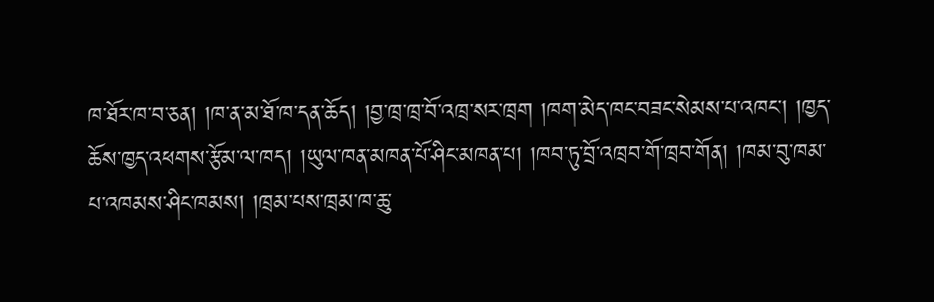ཁ་ཐོར་ཁ་བ་ཅན། །ཁ་ན་མ་ཐོ་ཁ་དན་ཆོད། །བྱ་ཁྲ་ཁྲ་བོ་འཁྲ་སར་ཁྲག །ཁག་མེད་ཁང་བཟང་སེམས་པ་འཁང་། །ཁྱད་ཆོས་ཁྱད་འཕགས་རྩོམ་ལ་ཁད། །ཡུལ་ཁན་མཁན་པོ་ཤིང་མཁན་པ། །ཁབ་ཏུ་བྲོ་འཁྲབ་གོ་ཁྲབ་གོན། །ཁམ་བུ་ཁམ་པ་འཁམས་ཤིང་ཁམས། །ཁྲམ་པས་ཁྲམ་ཁ་ཆུ་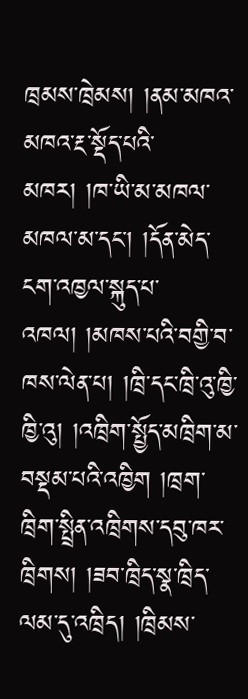ཁྲམས་ཁྲེམས། །ནམ་མཁའ་མཁའ་རྔ་སྡོད་པའི་མཁར། །ཁ་ཡི་མ་མཁལ་མཁལ་མ་དང་། །དོན་མེད་ངག་འཁྱལ་སྐུད་པ་འཁལ། །མཁས་པའི་བགྱི་བ་ཁས་ལེན་པ། །ཁྲི་དང་ཁྲི་འུ་ཁྱི་ཁྱི་འུ། །འཁྲིག་སྤྱོད་མཁྲིག་མ་བསྡམ་པའི་འཁྱིག །ཁྲག་ཁྲིག་སྤྲིན་འཁྲིགས་དབུ་ཁར་ཁྲིགས། །ཟབ་ཁྲིད་སྣ་ཁྲིད་ལམ་དུ་འཁྲིད། །ཁྲིམས་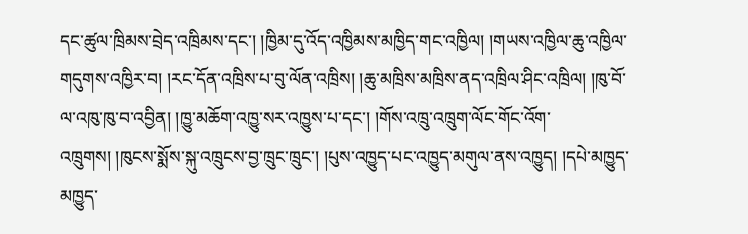དང་ཚུལ་ཁྲིམས་བྲེད་འཁྲིམས་དང་། །ཁྱིམ་དུ་འོད་འཁྱིམས་མཁྱིད་གང་འཁྱིལ། །གཡས་འཁྱིལ་ཆུ་འཁྱིལ་གདུགས་འཁྱིར་བ། །རང་དོན་འཁྲིས་པ་བུ་ལོན་འཁྲིས། །ཆུ་མཁྲིས་མཁྲིས་ནད་འཁྲིལ་ཤིང་འཁྲིལ། །ཁུ་བོ་ལ་འཁུ་ཁུ་བ་འབྱིན། །ཁྱུ་མཆོག་འཁྱུ་སར་འཁྱུས་པ་དང་། །གོས་འཁྲུ་འཁྲུག་ལོང་གོང་འོག་འཁྲུགས། །ཁུངས་སྨོས་སྐུ་འཁྲུངས་བྱ་ཁྲུང་ཁྲུང་། །པུས་འཁྱུད་པང་འཁྱུད་མགུལ་ནས་འཁྱུད། །དཔེ་མཁྱུད་མཁྱུད་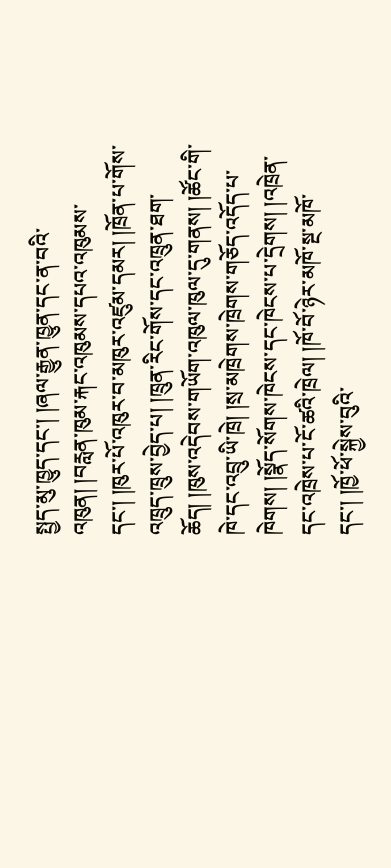སྤྱད་མུ་ཁྱུད་དང་། །ཞལ་རྒྱུན་ཁྱུན་དང་ན་བའི་འཁུན། །བརླན་ཁུམ་རྐང་འཁུམས་དཔའ་འཁུམས་དང་། །ཁུར་པོ་འཁུར་བ་མཁུར་འཛུམ་དམར། །ཁྲོན་པ་གོས་འཁྲུད་ཁྲུས་བྱེད་པ། །ཁྲུན་རིང་གོས་དང་འཁྲུན་ཐག་ཆོད། །ཁུས་འདེབས་གཡོག་འཁུལ་ཁུལ་དུ་གནས། །ཚོང་གི་ཁེ་དང་འབྲུ་ཡི་ཁྲེ། །སྲ་མཁྲེགས་ཁྲེགས་གཅོད་འདོད་པ་ཁེགས། །སྣོད་སོགས་ཁེངས་དང་ཁེངས་པ་དྲེགས། །འཁྲེན་དང་འཁྲེས་པ་ངོ་ཚའི་ཁྲེལ། །ཁོ་བོ་ཉེར་མཁོ་སྔ་མཁོ་དང་། །ཁྱོ་ཕོ་སྐྱེས་བུའི་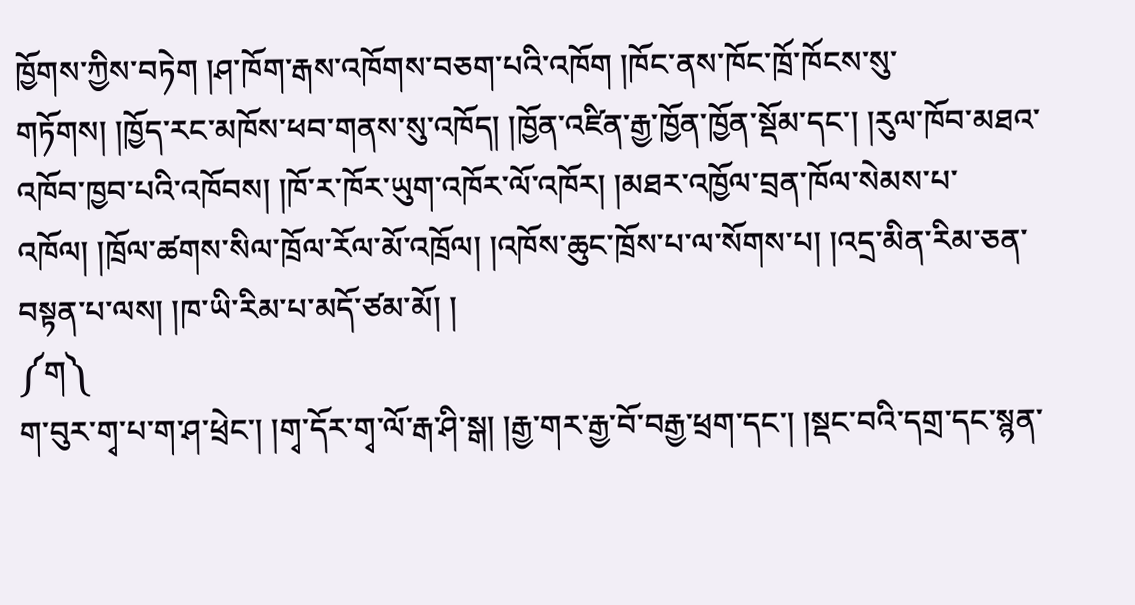ཁྱོགས་ཀྱིས་བཏེག །ཤ་ཁོག་རྒས་འཁོགས་བཅག་པའི་འཁོག །ཁོང་ནས་ཁོང་ཁྲོ་ཁོངས་སུ་གཏོགས། །ཁྱོད་རང་མཁོས་ཕབ་གནས་སུ་འཁོད། །ཁྱོན་འཛིན་རྒྱ་ཁྱོན་ཁྱོན་སྡོམ་དང་། །རུལ་ཁོབ་མཐའ་འཁོབ་ཁྱབ་པའི་འཁོབས། །ཁོ་ར་ཁོར་ཡུག་འཁོར་ལོ་འཁོར། །མཐར་འཁྱོལ་བྲན་ཁོལ་སེམས་པ་འཁོལ། །ཁྲོལ་ཚགས་སིལ་ཁྲོལ་རོལ་མོ་འཁྲོལ། །འཁོས་ཆུང་ཁྲོས་པ་ལ་སོགས་པ། །འདྲ་མིན་རིམ་ཅན་བསྟན་པ་ལས། །ཁ་ཡི་རིམ་པ་མདོ་ཙམ་མོ། །
༼ག༽
ག་བུར་གྭ་པ་ག་ཤ་ཕྲེང་། །གྭ་དོར་གྭ་ལོ་རྒ་ཤི་སྒ། །རྒྱ་གར་རྒྱ་བོ་བརྒྱ་ཕྲག་དང་། །སྡང་བའི་དགྲ་དང་སྙན་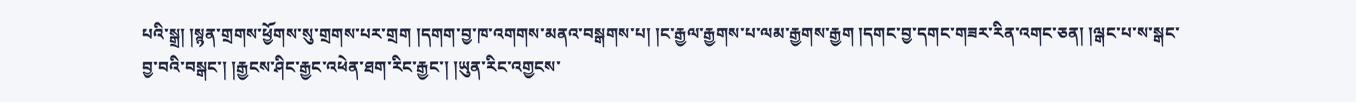པའི་སྒྲ། །སྙན་གྲགས་ཕྱོགས་སུ་གྲགས་པར་གྲག །དགག་བྱ་ཁ་འགགས་མནའ་བསྒགས་པ། །ང་རྒྱལ་རྒྱགས་པ་ལམ་རྒྱགས་རྒྱག །དགང་བྱ་དགང་གཟར་རིན་འགང་ཅན། །ལྒང་པ་ས་སྒང་བྱ་བའི་བསྒང་། །རྒྱངས་ཤིང་རྒྱང་འཕེན་ཐག་རིང་རྒྱང་། །ཡུན་རིང་འགྱངས་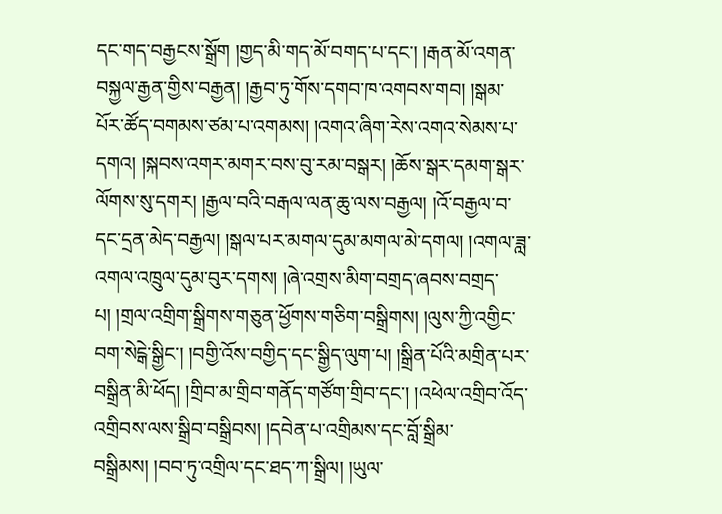དང་གད་བརྒྱངས་སྒྲོག །གྱད་མི་གད་མོ་བགད་པ་དང་། །རྒན་མོ་འགན་བསྐྱལ་རྒྱན་གྱིས་བརྒྱན། །རྒྱབ་ཏུ་གོས་དགབ་ཁ་འགབས་གབ། །སྒམ་པོར་ཚོད་བགམས་ཙམ་པ་འགམས། །འགའ་ཞིག་རེས་འགའ་སེམས་པ་དགའ། །སྐབས་འགར་མགར་བས་བུ་རམ་བསྒར། །ཆོས་སྒར་དམག་སྒར་ལོགས་སུ་དགར། །རྒྱལ་བའི་བརྒལ་ལན་ཆུ་ལས་བརྒྱལ། །འོ་བརྒྱལ་བ་དང་དྲན་མེད་བརྒྱལ། །སྒལ་པར་མགལ་དུམ་མགལ་མེ་དགལ། །འགལ་ཟླ་འགལ་འཁྲུལ་དུམ་བུར་དགས། །ཞེ་འགྲས་མིག་བགྲད་ཞབས་བགྲད་པ། །གྲལ་འགྲིག་སྒྲིགས་གཅུན་ཕྱོགས་གཅིག་བསྒྲིགས། །ལུས་ཀྱི་འགྱིང་བག་སེངྒེ་སྒྱིང་། །བགྱི་འོས་བགྱིད་དང་སྒྱིད་ལུག་པ། །སྒྲིན་པོའི་མགྲིན་པར་བསྒྲིན་མི་ཕོད། །གྲིབ་མ་གྲིབ་གནོད་གཙོག་གྲིབ་དང་། །འཕེལ་འགྲིབ་འོད་འགྲིབས་ལས་སྒྲིབ་བསྒྲིབས། །དབེན་པ་འགྲིམས་དང་བློ་སྒྲིམ་བསྒྲིམས། །བབ་ཏུ་འགྲིལ་དང་ཐད་ཀ་སྒྲིལ། །ཡུལ་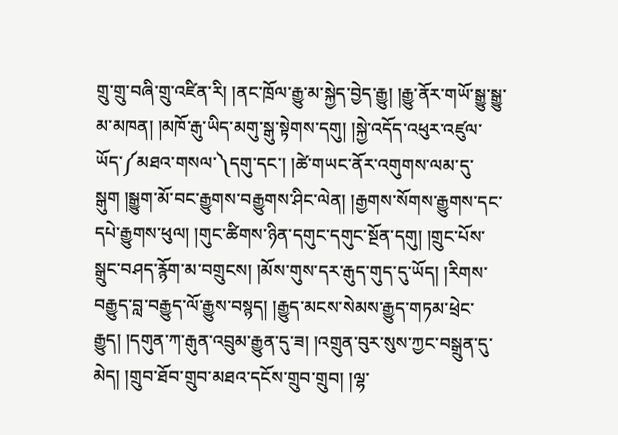གྲུ་གྲུ་བཞི་གྲུ་འཛིན་རི། །ནང་ཁྲོལ་རྒྱུ་མ་སྐྱེད་བྱེད་རྒྱུ། །རྒྱུ་ནོར་གཡོ་སྒྱུ་སྒྱུ་མ་མཁན། །མཁོ་རྒུ་ཡིད་མགུ་སྒུ་སྟེགས་དགུ། །སྐྱེ་འདོད་འཕུར་འཛུལ་ཡོད་༼མཐའ་གསལ་༽དགུ་དང་། །ཚེ་གཡང་ནོར་འགུགས་ལམ་དུ་སྒུག །སྒྱུག་མོ་བང་རྒྱུགས་བརྒྱུགས་ཤིང་ལེན། །རྒྱགས་སོགས་རྒྱུགས་དང་དཔེ་རྒྱུགས་ཕུལ། །གུང་ཚིགས་ཉིན་དགུང་དགུང་སྔོན་དགུ། །གྲུང་པོས་སྒྲུང་བཤད་རྙོག་མ་བགྲུངས། །མོས་གུས་དར་རྒུད་གུད་དུ་ཡོད། །རིགས་བརྒྱུད་བླ་བརྒྱུད་ལོ་རྒྱུས་བསྙད། །རྒྱུད་མངས་སེམས་རྒྱུད་གཏམ་ཕྲེང་རྒྱུད། །དགུན་ཀ་རྒུན་འབྲུམ་རྒྱུན་དུ་ཟ། །འགྲུན་བུར་སུས་ཀྱང་བསྒྲུན་དུ་མེད། །གྲུབ་ཐོབ་གྲུབ་མཐའ་དངོས་གྲུབ་གྲུབ། །ལྷ་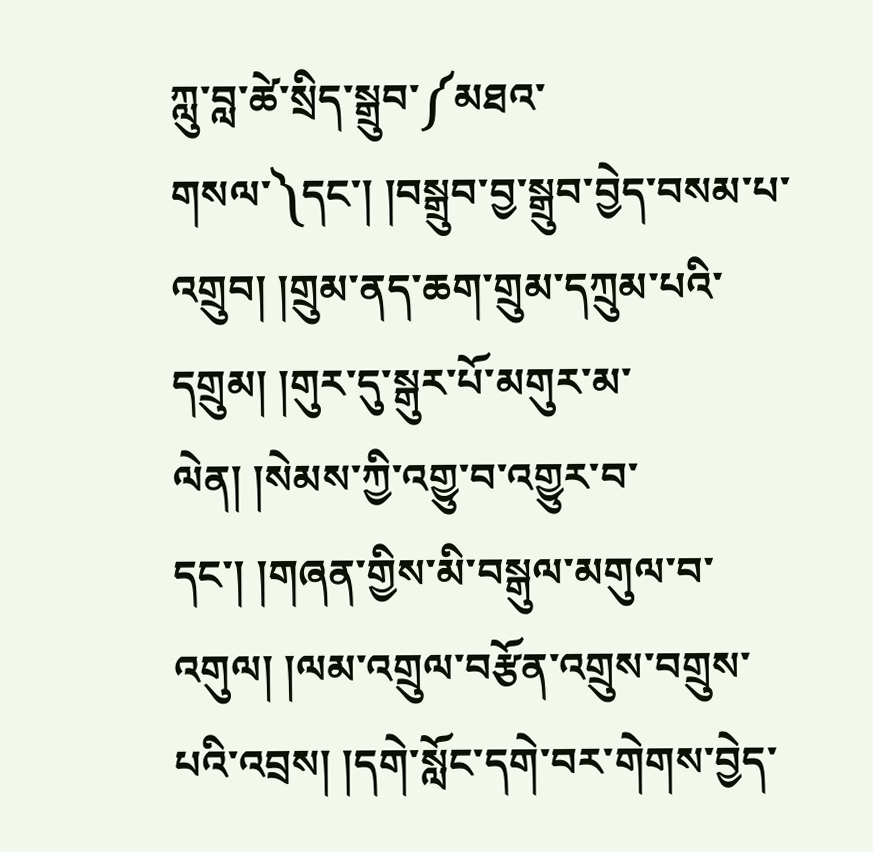ཀླུ་བླ་ཚེ་སྲིད་སྒྲུབ་༼མཐའ་གསལ་༽དང་། །བསྒྲུབ་བྱ་སྒྲུབ་བྱེད་བསམ་པ་འགྲུབ། །གྲུམ་ནད་ཆག་གྲུམ་དཀྲུམ་པའི་དགྲུམ། །གུར་དུ་སྒུར་པོ་མགུར་མ་ལེན། །སེམས་ཀྱི་འགྱུ་བ་འགྱུར་བ་དང་། །གཞན་གྱིས་མི་བསྒུལ་མགུལ་བ་འགུལ། །ལམ་འགྲུལ་བརྩོན་འགྲུས་བགྲུས་པའི་འབྲས། །དགེ་སློང་དགེ་བར་གེགས་བྱེད་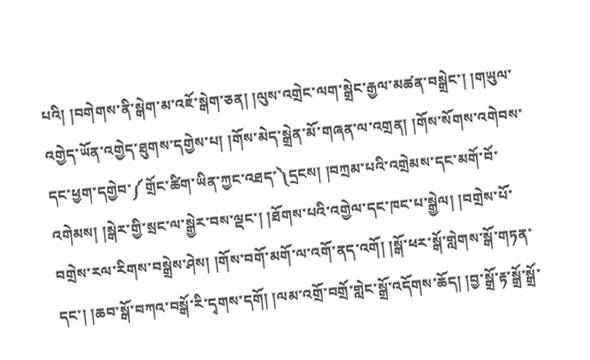པའི། །བགེགས་ནི་སྒེག་མ་འཇོ་སྒེག་ཅན། །ལུས་འགྲེང་ལག་སྒྲེང་རྒྱལ་མཚན་བསྒྲེང་། །གཡུལ་འགྱེད་ཡོན་འགྱེད་ཐུགས་དགྱེས་པ། །གོས་མེད་སྒྲེན་མོ་གཞན་ལ་འགྲན། །གོས་སོགས་འགེབས་དང་ཕྱག་དགྱེབ་༼གྲོང་ཚིག་ཡིན་ཀྱང་འཐད་༽དྲངས། །བཀྲམ་པའི་འགྲེམས་དང་མགོ་བོ་འགེམས། །སྒེར་གྱི་སྲང་ལ་སྒྱེར་བས་ལྡང་། །ཐོགས་པའི་འགྱེལ་དང་ཁང་པ་སྒྱེལ། །བགྲེས་པོ་བགྲེས་རལ་རིགས་བསྒྲེས་ཤེས། །གོས་བགོ་མགོ་ལ་འགོ་ནད་འགོ། །སྒོ་ཕར་སྒོ་གླེགས་སྒོ་གཏན་དང་། །ཆབ་སྒོ་བཀའ་བསྒོ་རི་དྭགས་དགོ། །ལམ་འགྲོ་བགྲོ་གླེང་སྒྲོ་འདོགས་ཆོད། །བྱ་སྒྲོ་རྟ་སྒྲོ་སྒྲོ་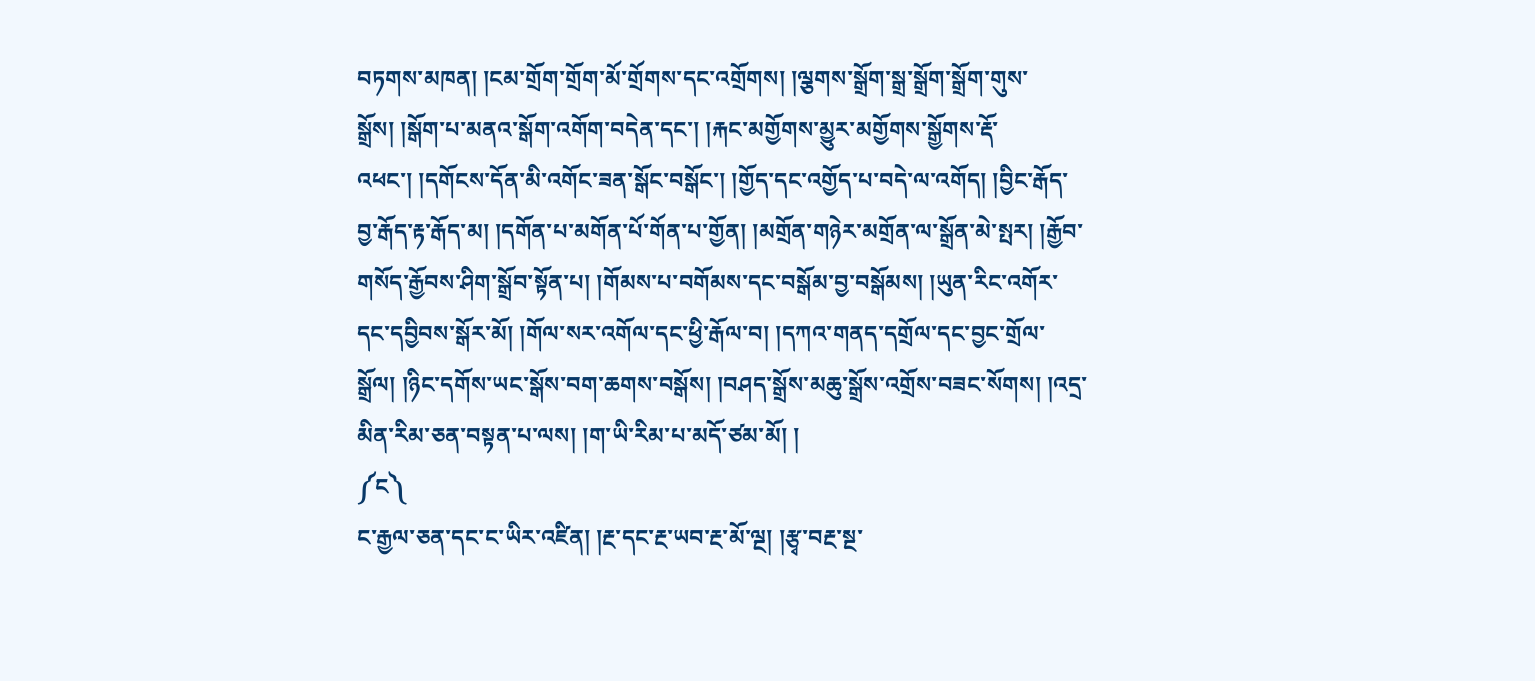བཏགས་མཁན། །ངམ་གྲོག་གྲོག་མོ་གྲོགས་དང་འགྲོགས། །ལྕགས་སྒྲོག་སྒྲ་སྒྲོག་སྒྲོག་གུས་སྒྲོས། །སྒོག་པ་མནའ་སྒོག་འགོག་བདེན་དང་། །རྐང་མགྱོགས་མྱུར་མགྱོགས་སྒྱོགས་རྡོ་འཕང་། །དགོངས་དོན་མི་འགོང་ཟན་སྒོང་བསྒོང་། །གྱོད་དང་འགྱོད་པ་བདེ་ལ་འགོད། །བྱིང་རྒོད་བྱ་རྒོད་རྟ་རྒོད་མ། །དགོན་པ་མགོན་པོ་གོན་པ་གྱོན། །མགྲོན་གཉེར་མགྲོན་ལ་སྒྲོན་མེ་སྤར། །རྒྱོབ་གསོད་རྒྱོབས་ཤིག་སྒྲོབ་སྟོན་པ། །གོམས་པ་བགོམས་དང་བསྒོམ་བྱ་བསྒོམས། །ཡུན་རིང་འགོར་དང་དབྱིབས་སྒོར་མོ། །གོལ་སར་འགོལ་དང་ཕྱི་རྒོལ་བ། །དཀའ་གནད་དགྲོལ་དང་བྱང་གྲོལ་སྒྲོལ། །ཉིང་དགོས་ཡང་སྒོས་བག་ཆགས་བསྒོས། །བཤད་སྒྲོས་མཆུ་སྒྲོས་འགྲོས་བཟང་སོགས། །འདྲ་མིན་རིམ་ཅན་བསྟན་པ་ལས། །ག་ཡི་རིམ་པ་མདོ་ཙམ་མོ། །
༼ང༽
ང་རྒྱལ་ཅན་དང་ང་ཡིར་འཛིན། །རྔ་དང་རྔ་ཡབ་རྔ་མོ་ལྔ། །རྩྭ་བརྔ་སྔ་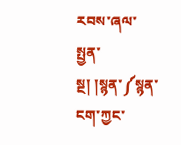རབས་ཞལ་སྤྱན་སྔ། །སྙན་༼སྙན་ངག་ཀྱང་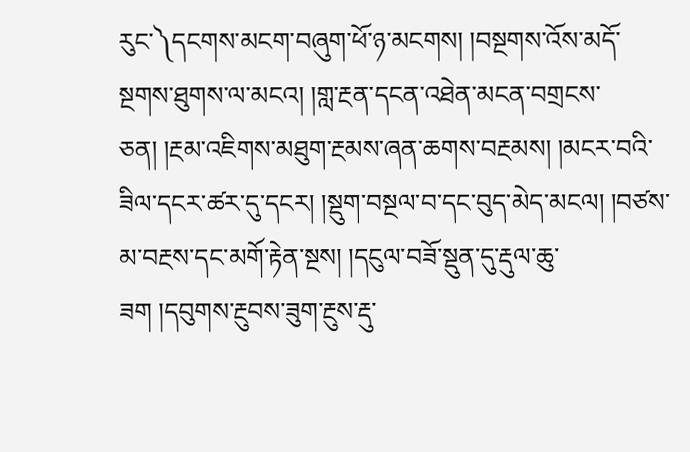རུང་༽དངགས་མངག་བཞུག་ཕོ་ཉ་མངགས། །བསྔགས་འོས་མདོ་སྔགས་ཐུགས་ལ་མངའ། །གླ་རྔན་དངན་འཐེན་མངན་བགྲངས་ཅན། །རྔམ་འཇིགས་མཐུག་རྔམས་ཞན་ཆགས་བརྔམས། །མངར་བའི་ཟིལ་དངར་ཚར་དུ་དངར། །སྡུག་བསྔལ་བ་དང་བུད་མེད་མངལ། །བཙས་མ་བརྔས་དང་མགོ་རྟེན་སྔས། །དངུལ་བཟོ་སྡུན་དུ་རྡུལ་ཆུ་ཟག །དབུགས་རྔུབས་ཟུག་རྔུས་རྡུ་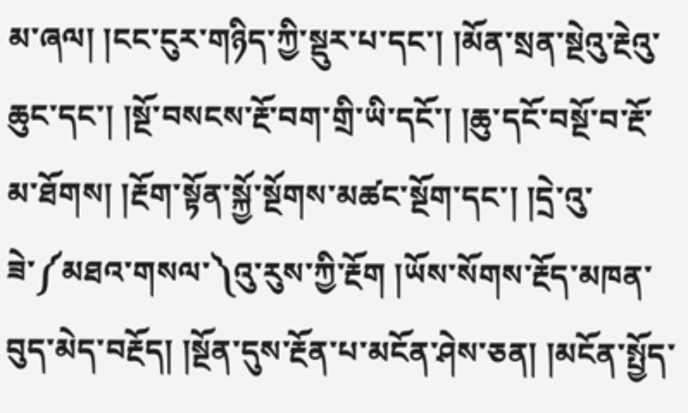མ་ཞལ། །ངང་ངུར་གཉིད་ཀྱི་སྡུར་པ་དང་། །མོན་སྲན་སྔེའུ་རྔེའུ་ཆུང་དང་། །སྔོ་བསངས་རྔོ་བག་གྲི་ཡི་དངོ་། །ཆུ་དངོ་བསྔོ་བ་རྔོ་མ་ཐོགས། །རྔོག་སྟོན་སྐྱོ་སྔོགས་མཚང་སྔོག་དང་། །དྲེ་འུ་ཟེ་༼མཐའ་གསལ་༽འུ་རུས་ཀྱི་རྔོག །ཡོས་སོགས་རྔོད་མཁན་བུད་མེད་བརྔོད། །སྔོན་དུས་རྔོན་པ་མངོན་ཤེས་ཅན། །མངོན་སྤྱོད་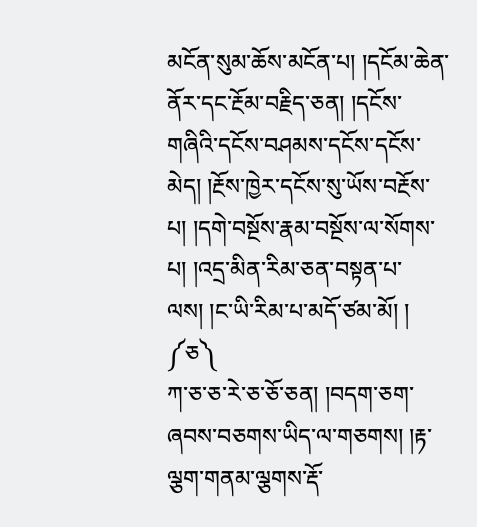མངོན་སུམ་ཆོས་མངོན་པ། །དངོམ་ཆེན་ནོར་དང་རྔོམ་བརྗིད་ཅན། །དངོས་གཞིའི་དངོས་བཤམས་དངོས་དངོས་མེད། །རྔོས་ཁྱེར་དངོས་སུ་ཡོས་བརྔོས་པ། །དགེ་བསྔོས་རྣམ་བསྔོས་ལ་སོགས་པ། །འདྲ་མིན་རིམ་ཅན་བསྟན་པ་ལས། །ང་ཡི་རིམ་པ་མདོ་ཙམ་མོ། །
༼ཅ༽
ཀ་ཅ་ཅ་རེ་ཅ་ཅོ་ཅན། །བདག་ཅག་ཞབས་བཅགས་ཡིད་ལ་གཅགས། །རྟ་ལྕག་གནམ་ལྕགས་རྡོ་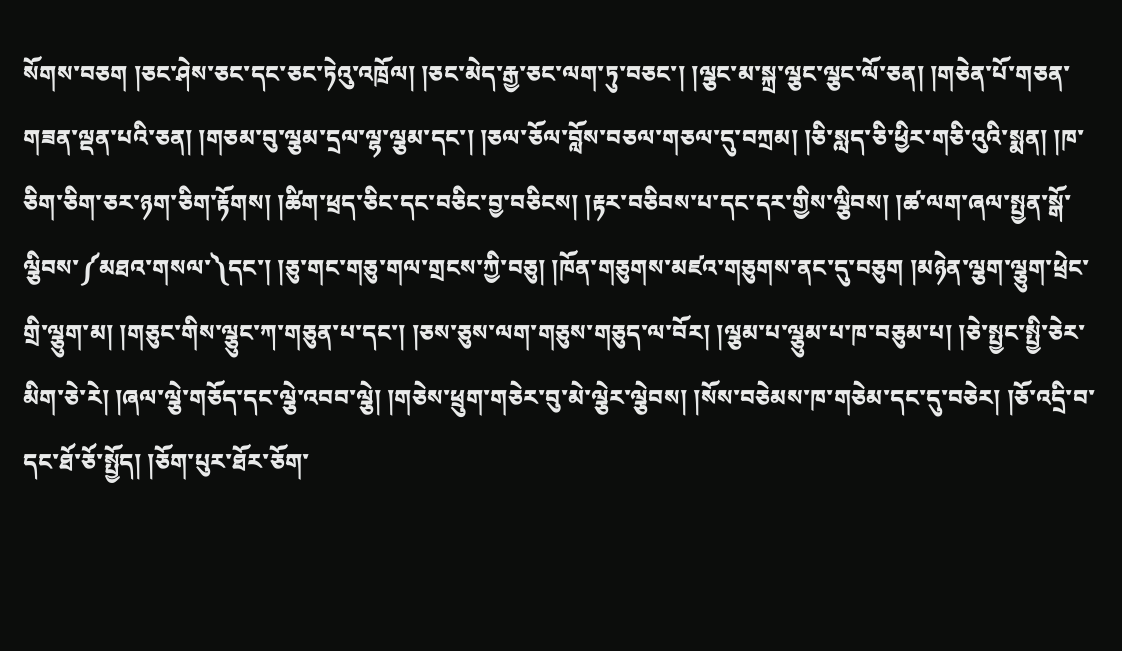སོགས་བཅག །ཅང་ཤེས་ཅང་དང་ཅང་ཏེའུ་འཁྲོལ། །ཅང་མེད་རྒྱ་ཅང་ལག་ཏུ་བཅང་། །ལྕང་མ་སྐྲ་ལྕང་ལྕང་ལོ་ཅན། །གཅེན་པོ་གཅན་གཟན་ལྡན་པའི་ཅན། །གཅམ་བུ་ལྕམ་དྲལ་ལྷ་ལྕམ་དང་། །ཅལ་ཅོལ་བློས་བཅལ་གཅལ་དུ་བཀྲམ། །ཅི་སླད་ཅི་ཕྱིར་གཅི་འུའི་སྨན། །ཁ་ཅིག་ཅིག་ཅར་ཉག་ཅིག་རྟོགས། །ཚིག་ཕྲད་ཅིང་དང་བཅིང་བྱ་བཅིངས། །རྟར་བཅིབས་པ་དང་དར་གྱིས་ལྕིབས། །ཚ་ལག་ཞལ་སྤྱན་སྒོ་ལྕིབས་༼མཐའ་གསལ་༽དང་། །ཅུ་གང་གཅུ་གལ་གྲངས་ཀྱི་བཅུ། །ཁོན་གཅུགས་མཛའ་གཅུགས་ནང་དུ་བཅུག །མཉེན་ལྕག་ལྕུག་ཕྲེང་གྲི་ལྕུག་མ། །གཅུང་གིས་ལྕུང་ཀ་གཅུན་པ་དང་། །ཅས་ཅུས་ལག་གཅུས་གཅུད་ལ་བོར། །ལྕམ་པ་ལྕུམ་པ་ཁ་བཅུམ་པ། །ཅེ་སྤྱང་སྤྱི་ཅེར་མིག་ཅེ་རེ། །ཞལ་ལྕེ་གཅོད་དང་ལྕེ་འབབ་ལྕེ། །གཅེས་ཕྲུག་གཅེར་བུ་མེ་ལྕེར་ལྕེབས། །སོས་བཅེམས་ཁ་གཅེམ་དང་དུ་བཅེར། །ཅོ་འདྲི་བ་དང་ཐོ་ཅོ་སྤྱོད། །ཅོག་པུར་ཐོར་ཅོག་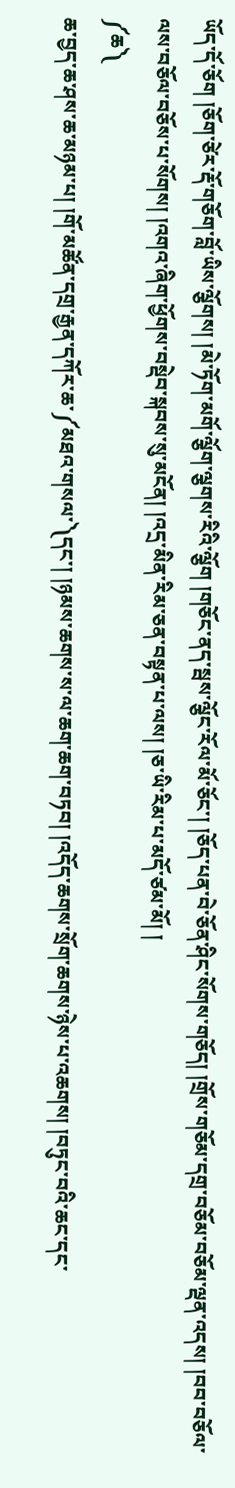ཡོད་དོ་ཅོག །ཅོག་ཙེར་རྡོ་གཅོག་བློ་ཡིས་ལྕོགས། །མེ་ཏོག་མགོ་ལྕོག་ལྕགས་རིའི་ལྕོག །གཅོང་ནད་སྦས་ལྕོང་རོལ་མོ་ཅོང་། །ཅོད་པན་བེ་ཅོན་ཤིང་སོགས་གཅོད། །གྲོས་གཅོམ་དགྲ་བཅོམ་བཅོམ་ལྡན་འདས། །བབ་བཅོལ་ལས་བཅོལ་བཅོས་པ་སོགས། །འགའ་ཞིག་ཕྱོགས་བསྡེབ་སྐབས་སུ་མངོན། །འདྲ་མིན་རིམ་ཅན་བསྟན་པ་ལས། །ཅ་ཡི་རིམ་པ་མདོ་ཙམ་མོ། །
༼ཆ༽
ཆ་བྱད་ཆ་ཤས་ཆ་མཉམ་པ། །གོ་མཚོན་དགྲ་རྒྱན་དཀོར་ཆ་༼མཐའ་གསལ་༽དང་། །ཉམས་ཆགས་ས་ལ་ཆག་ཆག་བཏབ། །འདོད་ཆགས་སྲོག་ཆགས་ཉེས་པ་འཆགས། །བཏུང་བའི་ཆང་དང་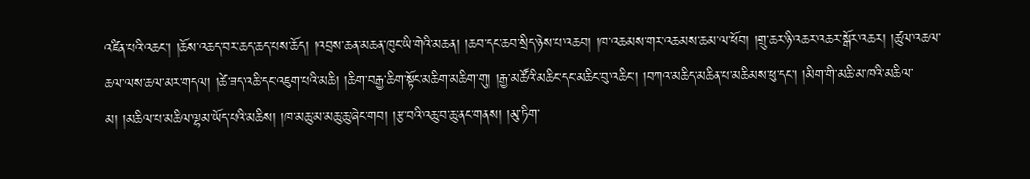འཛིན་པའི་འཆང་། །ཆོས་འཆད་བར་ཆད་ཆད་པས་ཆོད། །འབྲས་ཆན་མཆན་ཁུང་ཡི་གེའི་མཆན། །ཆབ་དང་ཆབ་སྲིད་ཉེས་པ་འཆབ། །ཁ་འཆམས་གར་འཆམས་ཆམ་ལ་ཕོབ། །གྲུ་ཆར་ཉི་འཆར་འཆར་སྒོར་འཆར། །ཚུལ་འཆལ་ཆལ་ལས་ཆལ་མར་གདལ། །ཚེ་ཟད་འཆི་དང་འཇུག་པའི་མཆི། །ཆིག་བརྒྱ་ཆིག་སྟོང་མཆིག་མཆིག་གུ། །རྒྱ་མཚོའི་མཆིང་དང་མཆིང་བུ་འཆིང་། །བཀའ་མཆིད་མཆིན་པ་མཆིམས་ཕུ་དང་། །མིག་གི་མཆི་མ་ཁའི་མཆིལ་མ། །མཆིལ་པ་མཆིལ་ལྷམ་ཡོད་པའི་མཆིས། །ཁ་མཆུ་མ་མཆུ་ཆུ་ཞེང་གབ། །རྩ་བའི་འཆུ་བ་ཆུ་ནང་གནས། །མུ་ཏིག་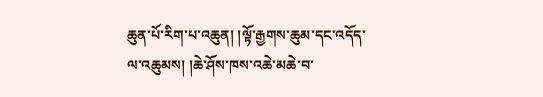ཆུན་པོ་རིག་པ་འཆུན། །ལྟོ་རྒྱགས་ཆུམ་དང་འདོད་ལ་འཆུམས། །ཆེ་ཤོས་ཁས་འཆེ་མཆེ་བ་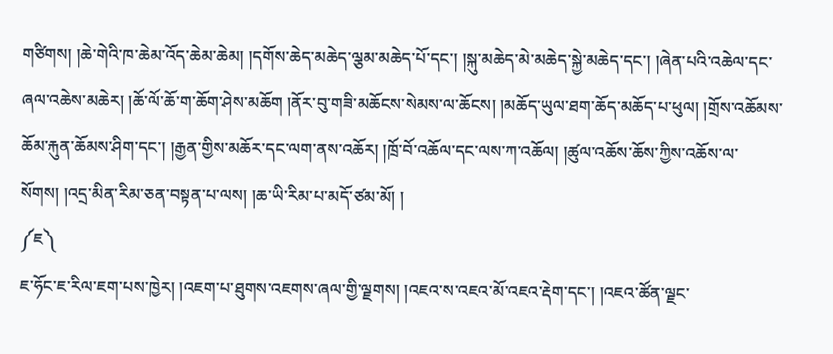གཙིགས། །ཆེ་གེའི་ཁ་ཆེམ་འོད་ཆེམ་ཆེམ། །དགོས་ཆེད་མཆེད་ལྕམ་མཆེད་པོ་དང་། །སྐུ་མཆེད་མེ་མཆེད་སྐྱེ་མཆེད་དང་། །ཞེན་པའི་འཆེལ་དང་ཞལ་འཆེས་མཆེར། །ཆོ་ལོ་ཆོ་ག་ཆོག་ཤེས་མཆོག །ནོར་བུ་གཟི་མཆོངས་སེམས་ལ་ཆོངས། །མཆོད་ཡུལ་ཐག་ཆོད་མཆོད་པ་ཕུལ། །གྲོས་འཆོམས་ཆོམ་རྐུན་ཆོམས་ཤིག་དང་། །རྒྱན་གྱིས་མཆོར་དང་ལག་ནས་འཆོར། །ཁྲོ་བོ་འཆོལ་དང་ལས་ཀ་འཆོལ། །ཚུལ་འཆོས་ཆོས་ཀྱིས་འཆོས་ལ་སོགས། །འདྲ་མིན་རིམ་ཅན་བསྟན་པ་ལས། །ཆ་ཡི་རིམ་པ་མདོ་ཙམ་མོ། །
༼ཇ༽
ཇ་ཧོང་ཇ་རིལ་ཇག་པས་ཁྱེར། །འཇག་པ་ཐུགས་འཇགས་ཞལ་གྱི་ལྗགས། །འཇའ་ས་འཇའ་མོ་འཇའ་རྡེག་དང་། །འཇའ་ཚོན་ལྗང་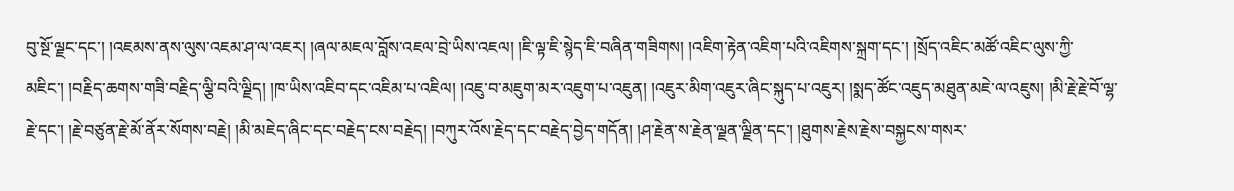བུ་སྔོ་ལྗང་དང་། །འཇམས་ནས་ལུས་འཇམ་ཤ་ལ་འཇར། །ཞལ་མཇལ་བློས་འཇལ་བྲེ་ཡིས་འཇལ། །ཇི་ལྟ་ཇི་སྙེད་ཇི་བཞིན་གཟིགས། །འཇིག་རྟེན་འཇིག་པའི་འཇིགས་སྐྲག་དང་། །སྲོད་འཇིང་མཚོ་འཇིང་ལུས་ཀྱི་མཇིང་། །བརྗིད་ཆགས་གཟི་བརྗིད་ལྕི་བའི་ལྗིད། །ཁ་ཡིས་འཇིབ་དང་འཇིམ་པ་འཇིལ། །འཇུ་བ་མཇུག་མར་འཇུག་པ་འཇུན། །འཇུར་མིག་འཇུར་ཞིང་སྐུད་པ་འཇུར། །སྨད་ཚོང་འཇུད་མཐུན་མཇེ་ལ་འཇུས། །མི་རྗེ་རྗེ་བོ་ལྷ་རྗེ་དང་། །རྗེ་བཙུན་རྗེ་མོ་ནོར་སོགས་བརྗེ། །མི་མཇེད་ཞིང་དང་བརྗེད་ངས་བརྗེད། །བཀུར་འོས་རྗེད་དང་བརྗེད་བྱེད་གདོན། །ཤ་རྗེན་ས་རྗེན་ལྗན་ལྗིན་དང་། །ཐུགས་རྗེས་རྗེས་བསྐྱངས་གསར་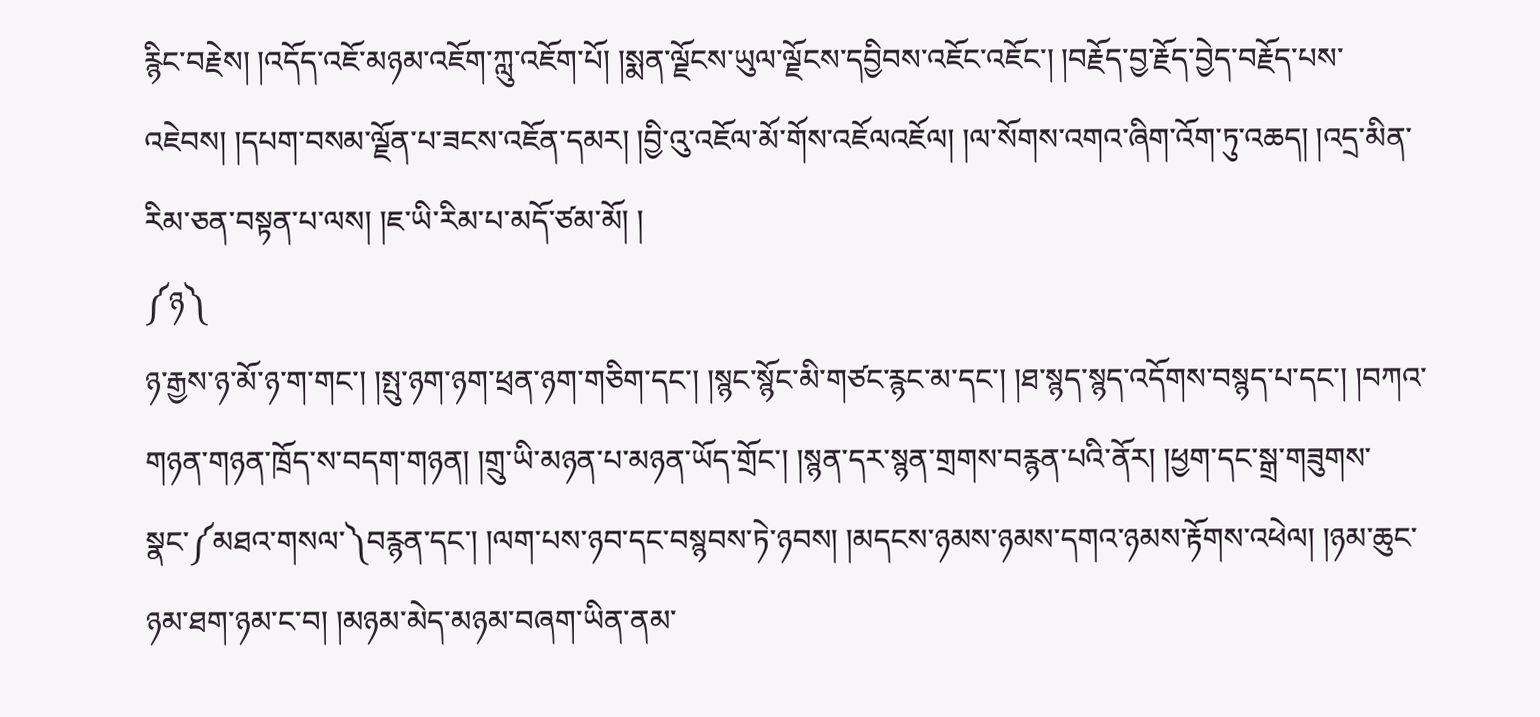རྙིང་བརྗེས། །འདོད་འཇོ་མཉམ་འཇོག་ཀླུ་འཇོག་པོ། །སྨན་ལྗོངས་ཡུལ་ལྗོངས་དབྱིབས་འཇོང་འཇོང་། །བརྗོད་བྱ་རྗོད་བྱེད་བརྗོད་པས་འཇེབས། །དཔག་བསམ་ལྗོན་པ་ཟངས་འཇོན་དམར། །བྱི་འུ་འཇོལ་མོ་གོས་འཇོལའཇོལ། །ལ་སོགས་འགའ་ཞིག་འོག་ཏུ་འཆད། །འདྲ་མིན་རིམ་ཅན་བསྟན་པ་ལས། །ཇ་ཡི་རིམ་པ་མདོ་ཙམ་མོ། །
༼ཉ༽
ཉ་རྒྱས་ཉ་མོ་ཉ་ག་གང་། །སྤུ་ཉག་ཉག་ཕྲན་ཉག་གཅིག་དང་། །སྙང་སྙོང་མི་གཙང་རྙང་མ་དང་། །ཐ་སྙད་སྙད་འདོགས་བསྙད་པ་དང་། །བཀའ་གཉན་གཉན་ཁྲོད་ས་བདག་གཉན། །གྲུ་ཡི་མཉན་པ་མཉན་ཡོད་གྲོང་། །སྙན་དར་སྙན་གྲགས་བརྙན་པའི་ནོར། །ཕྱག་དང་སྒྲ་གཟུགས་སྣང་༼མཐའ་གསལ་༽བརྙན་དང་། །ལག་པས་ཉབ་དང་བསྙབས་ཏེ་ཉབས། །མདངས་ཉམས་ཉམས་དགའ་ཉམས་རྟོགས་འཕེལ། །ཉམ་ཆུང་ཉམ་ཐག་ཉམ་ང་བ། །མཉམ་མེད་མཉམ་བཞག་ཡིན་ནམ་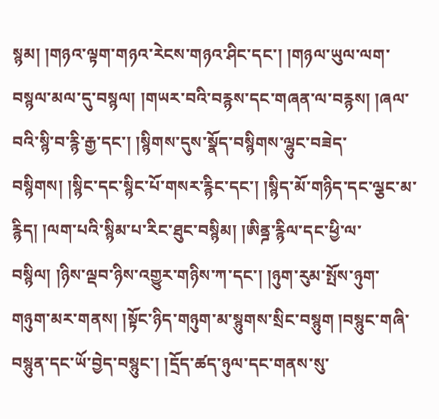སྙམ། །གཉའ་ལྟག་གཉའ་རེངས་གཉའ་ཤིང་དང་། །གཉལ་ཡུལ་ལག་བསྙལ་མལ་དུ་བསྙལ། །གཡར་བའི་བརྙས་དང་གཞན་ལ་བརྙས། །ཞལ་བའི་སྙི་བ་རྙི་རྒྱ་དང་། །སྙིགས་དུས་སྣོད་བསྙིགས་ལྷུང་བཟེད་བསྙིགས། །སྙིང་དང་སྙིང་པོ་གསར་རྙིང་དང་། །སྙིད་མོ་གཉིད་དང་ལྕང་མ་རྙིད། །ལག་པའི་སྙིམ་པ་རིང་ཐུང་བསྙིམ། །ཨིནྜ་རྙིལ་དང་ཕྱི་ལ་བསྙིལ། །ཉིས་ལྡབ་ཉིས་འགྱུར་གཉིས་ཀ་དང་། །ཉུག་རུམ་སྤོས་ཉུག་གཉུག་མར་གནས། །སྟོང་ཉིད་གཉུག་མ་སྙུགས་སྲིང་བསྙུག །བསྙུང་གཞི་བསྙུན་དང་ཡོ་བྱེད་བསྙུང་། །དྲོད་ཚད་ཉུལ་དང་གནས་སུ་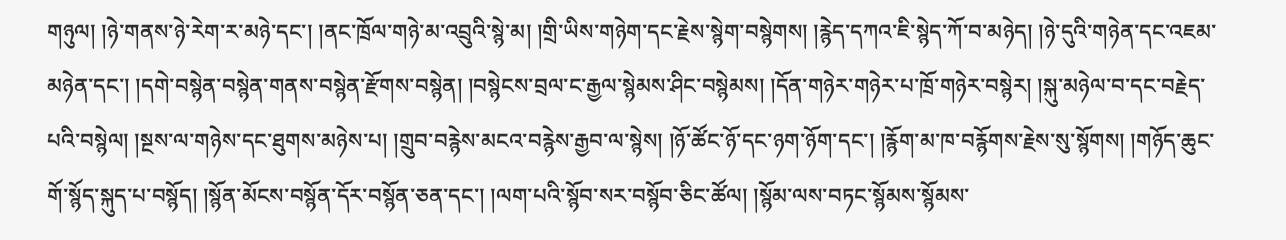གཉུལ། །ཉེ་གནས་ཉེ་རེག་ར་མཉེ་དང་། །ནང་ཁྲོལ་གཉེ་མ་འབྲུའི་སྙེ་མ། །གྲི་ཡིས་གཉེག་དང་རྗེས་སྙེག་བསྙེགས། །རྙེད་དཀའ་ཇི་སྙེད་ཀོ་བ་མཉེད། །ཉེ་དུའི་གཉེན་དང་འཇམ་མཉེན་དང་། །དགེ་བསྙེན་བསྙེན་གནས་བསྙེན་རྫོགས་བསྙེན། །བསྙེངས་བྲལ་ང་རྒྱལ་སྙེམས་ཤིང་བསྙེམས། །དོན་གཉེར་གཉེར་པ་ཁྲོ་གཉེར་བསྙེར། །སྐུ་མཉེལ་བ་དང་བརྗེད་པའི་བསྙེལ། །སྔས་ལ་གཉེས་དང་ཐུགས་མཉེས་པ། །གྲུབ་བརྙེས་མངའ་བརྙེས་རྒྱབ་ལ་སྙེས། །ཉོ་ཚོང་ཉོ་དང་ཉག་ཉོག་དང་། །རྙོག་མ་ཁ་བརྙོགས་རྗེས་སུ་སྙོགས། །གཉོད་ཆུང་གོ་སྙོད་སྐུད་པ་བསྙོད། །སྙོན་མོངས་བསྙོན་དོར་བསྙོན་ཅན་དང་། །ལག་པའི་སྙོབ་སར་བསྙོབ་ཅིང་ཚོལ། །སྙོམ་ལས་བཏང་སྙོམས་སྙོམས་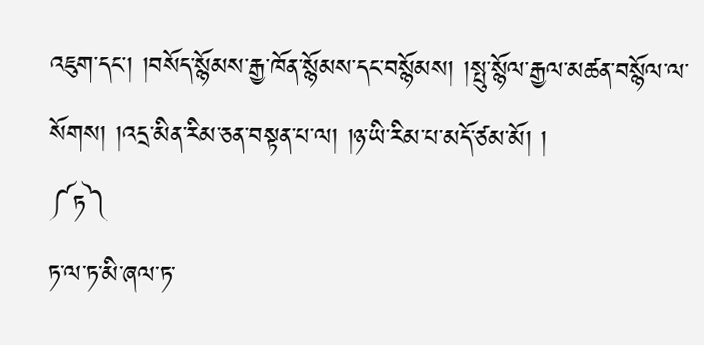འཇུག་དང་། །བསོད་སྙོམས་རྒྱ་ཁོན་སྙོམས་དང་བསྙོམས། །སྤུ་སྙོལ་རྒྱལ་མཚན་བསྙོལ་ལ་སོགས། །འདྲ་མིན་རིམ་ཅན་བསྟན་པ་ལ། །ཉ་ཡི་རིམ་པ་མདོ་ཙམ་མོ། །
༼ཏ༽
ཏ་ལ་ཏ་མི་ཞལ་ཏ་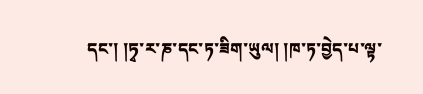དང་། །ཏྭ་ར་ཎ་དང་ཏ་ཟིག་ཡུལ། །ཁ་ཏ་བྱེད་པ་ལྟ་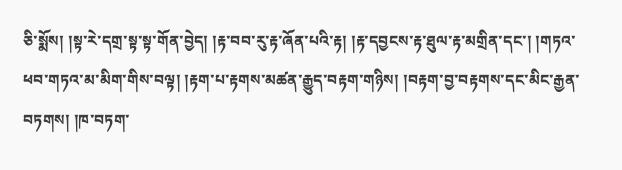ཅི་སྨོས། །སྟ་རེ་དགྲ་སྟ་སྟ་གོན་བྱེད། །རྟ་བབ་རུ་རྟ་ཞོན་པའི་རྟ། །རྟ་དབྱངས་རྟ་ཐུལ་རྟ་མགྲིན་དང་། །གཏའ་ཕབ་གཏའ་མ་མིག་གིས་བལྟ། །རྟག་པ་རྟགས་མཚན་རྒྱུད་བརྟག་གཉིས། །བརྟག་བྱ་བརྟགས་དང་མིང་རྒྱན་བཏགས། །ཁ་བཏག་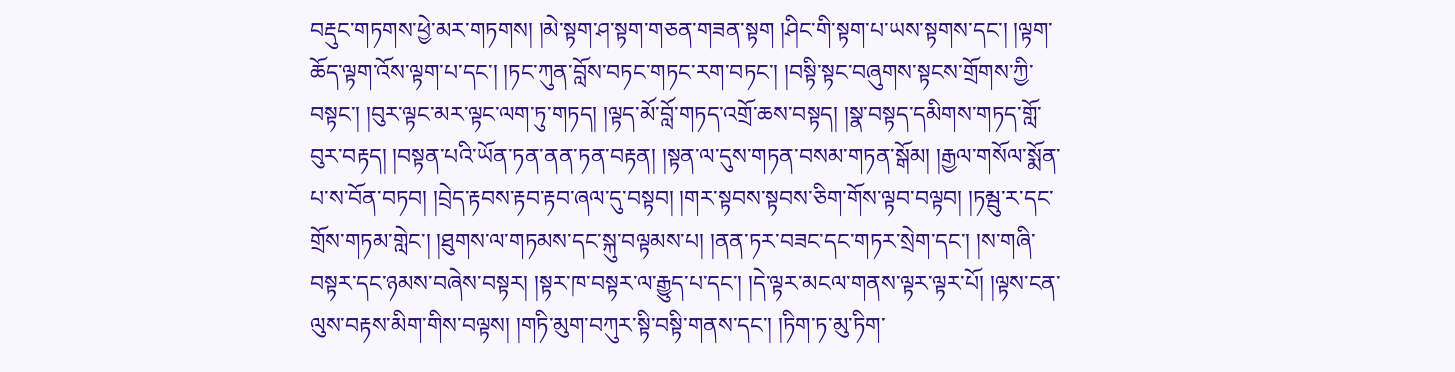བརྡུང་གཏགས་ཕྱེ་མར་གཏགས། །མེ་སྟག་ཤ་སྟག་གཅན་གཟན་སྟག །ཤིང་གི་སྟག་པ་ཡས་སྟགས་དང་། །ལྟག་ཆོད་ལྟག་འོས་ལྟག་པ་དང་། །ཏང་ཀུན་བློས་བཏང་གཏང་རག་བཏང་། །བསྟི་སྟང་བཞུགས་སྟངས་གྲོགས་ཀྱི་བསྟང་། །བུར་ལྟང་མར་ལྟང་ལག་ཏུ་གཏད། །ལྟད་མོ་བློ་གཏད་འགྲོ་ཆས་བསྟད། །སྣ་བསྟད་དམིགས་གཏད་གློ་བུར་བརྟད། །བསྟན་པའི་ཡོན་ཏན་ནན་ཏན་བརྟན། །སྟན་ལ་དུས་གཏན་བསམ་གཏན་སྒོམ། །རྒྱལ་གསོལ་སྨོན་པ་ས་བོན་བཏབ། །བྲེད་རྟབས་རྟབ་རྟབ་ཞལ་དུ་བསྟབ། །གར་སྟབས་སྟབས་ཅིག་གོས་ལྟབ་བལྟབ། །ཏམྦུ་ར་དང་གྲོས་གཏམ་གླེང་། །ཐུགས་ལ་གཏམས་དང་སྐུ་བལྟམས་པ། །ནན་ཏར་བཟང་དང་གཏར་སྲེག་དང་། །ས་གཞི་བསྟར་དང་ཉམས་བཞེས་བསྟར། །སྟར་ཁ་བསྟར་ལ་རྒྱུད་པ་དང་། །དེ་ལྟར་མངལ་གནས་ལྟར་ལྟར་པོ། །ལྟས་ངན་ལུས་བརྟས་མིག་གིས་བལྟས། །གཏི་མུག་བཀུར་སྟི་བསྟི་གནས་དང་། །ཏིག་ཏ་མུ་ཏིག་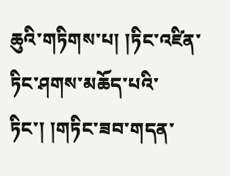ཆུའི་གཏིགས་པ། །ཏིང་འཛིན་ཏིང་ཤགས་མཆོད་པའི་ཏིང་། །གཏིང་ཟབ་གདན་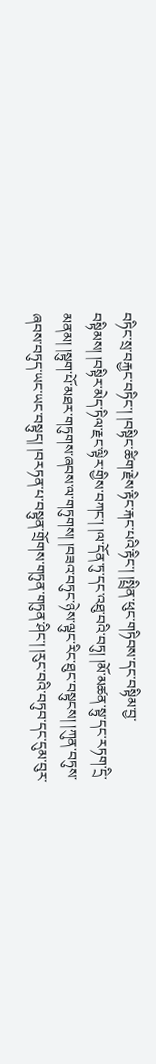བཏིང་སྲ་བརྐྱང་བཏིང་། །བསྟིང་ཚིག་རྗེས་རྟིང་རྐང་པའི་རྟིང་། །སྤྲིན་ཕུང་གཏིབས་དང་བསྟིམ་བྱ་བསྟིམས། །བསྟིར་མེད་ཏིལ་རྗང་ལྟིར་གྱིས་བཀང་། །ལ་དོན་ཏུ་དང་འཐུ་བའི་བཏུ། །མོ་མཚན་སྟུ་དང་རཏག་དྲི་མནམ། །སྟུག་པོ་མཐར་གཏུགས་ཞབས་ལ་གཏུགས། །བཟའ་བཏུང་ཉེས་ལྟུང་རིང་ཐུང་བསྟུངས། །ཀུན་བཏུས་ཞབས་བཏུད་ཡང་ཡང་བསྟུད། །བརཏན་པ་བསྟུན་གྲོགས་གཏུན་གཏུན་ཤིང་། །རུང་བའི་བཏུབ་དང་དུམ་བུར་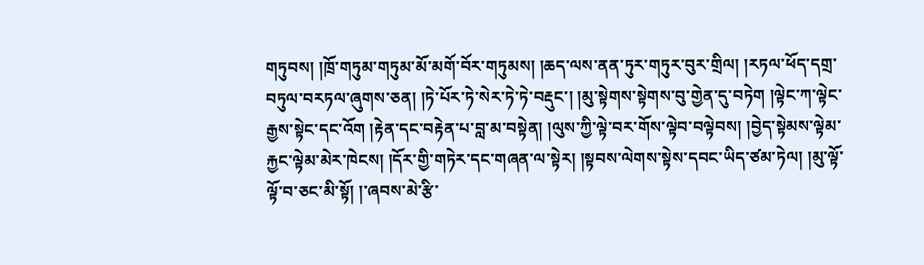གཏུབས། །ཁྲོ་གཏུམ་གཏུམ་མོ་མགོ་བོར་གཏུམས། །ཆད་ལས་ནན་ཏུར་གཏུར་བུར་གྲིལ། །རཏལ་ཕོད་དགྲ་བཏུལ་བརཏལ་ཞུགས་ཅན། །ཏེ་པོར་ཏེ་སེར་ཏེ་ཏེ་བརྡུང་། །མུ་སྟེགས་སྟེགས་བུ་གྱེན་དུ་བཏེག །ལྟེང་ཀ་ལྟེང་རྒྱས་སྟེང་དང་འོག །རྟེན་དང་བརྟེན་པ་བླ་མ་བསྟེན། །ལུས་ཀྱི་ལྟེ་བར་གོས་ལྟེབ་བལྟེབས། །བྱེད་སྟེམས་ལྟེམ་རྐྱང་ལྟེམ་མེར་ཁེངས། །དོར་གྱི་གཏེར་དང་གཞན་ལ་སྟེར། །སྟབས་ལེགས་སྟེས་དབང་ཡིད་ཙམ་ཏེལ། །མུ་ལྟོ་ལྟོ་བ་ཅང་མི་སྟོ། །་ཞབས་མེ་རྩི་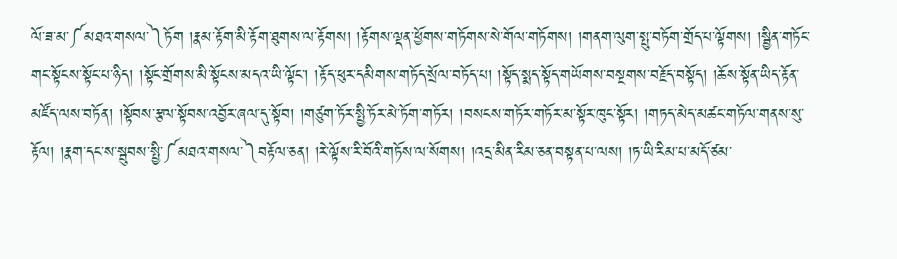ལོ་ཟ་མ་༼མཐའ་གསལ་༽ཏོག །རྣམ་རྟོག་མི་རྟོག་ཐུགས་ལ་རྟོགས། །རྟོགས་ལྡན་ཕྱོགས་གཏོགས་སེ་གོལ་གཏོགས། །གནག་ལུག་སྤུ་བཏོག་གྲོད་པ་ལྟོགས། །སྦྱིན་གཏོང་གང་སྟོངས་སྟོང་པ་ཉིད། །སྟོང་གྲོགས་མི་སྟོངས་མདའ་ཡི་ལྟོང་། །རྟོད་ཕུར་དམིགས་གཏོད་སྲོལ་བཏོད་པ། །སྟོད་སྨད་སྟོད་གཡོགས་བསྔགས་བརྗོད་བསྟོད། །ཆོས་སྟོན་ཡིད་རྟོན་མཛོད་ལས་བཏོན། །སྟོབས་རྩལ་སྟོབས་འབྱོར་ཞལ་དུ་སྟོབ། །གཙུག་ཏོར་སྤྱི་ཏོར་མེ་ཏོག་གཏོར། །བསངས་གཏོར་གཏོར་མ་སྟོར་ཁུང་སྟོར། །གཏད་མེད་མཚང་གཏོལ་གནས་སུ་རྟོལ། །རྣག་དང་ས་སྦུབས་སྤྱི་༼མཐའ་གསལ་༽བརྟོལ་ཅན། །རེ་ལྟོས་རི་བོའི་གཏོས་ལ་སོགས། །འདྲ་མིན་རིམ་ཅན་བསྟན་པ་ལས། །ཏ་ཡི་རིམ་པ་མདོ་ཙམ་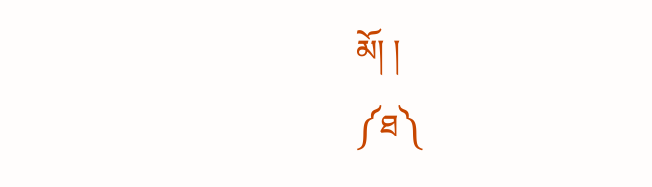མོ། །
༼ཐ༽